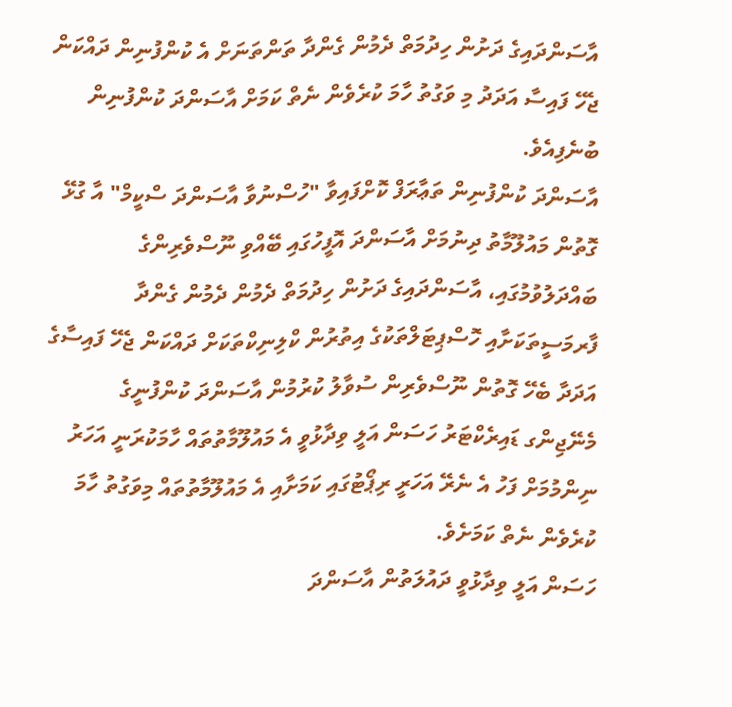އާސަންދައިގެ ދަށުން ހިދުމަތް ދެމުން ގެންދާ ތަންތަނަށް އެ ކުންފުނިން ދައްކަން ޖެހޭ ފައިސާ އަދަދު މި ވަގުތު ހާމަ ކުރެވެން ނެތް ކަމަށް އާސަންދަ ކުންފުނިން ބުނެފިއެވެ.
އާސަންދަ ކުންފުނިން ތަޢާރަފް ކޮށްފައިވާ "ހުސްނުވާ އާސަންދަ ސްކީމް" އާ ގުޅޭ ގޮތުން މައުލޫމާތު ދިނުމަށް އާސަންދަ އޮފީހުގައި ބޭއްވި ނޫސްވެރިންގެ ބައްދަލުވުމުގައި، އާސަންދައިގެ ދަށުން ހިދުމަތް ދެމުން ދެމުން ގެންދާ ފާރމަސީތަކަށާއި ހޮސްޕިޓަލްތަކުގެ އިތުރުން ކްލިނިކްތަކަށް ދައްކަން ޖެހޭ ފައިސާގެ އަދަދާ ބެހޭ ގޮތުން ނޫސްވެރިން ސުވާލު ކުރުމުން އާސަންދަ ކުންފުނީގެ މެނޭޖިންގ ޑައިރެކްޓަރު ހަސަން އަލީ ވިދާޅުވީ އެ މައުލޫމާތުތައް ހާމަކުރަނީ އަހަރު ނިންމުމަށް ފަހު އެ ނެރޭ އަހަރީ ރިޕޯޓުގައި ކަމަށާއި އެ މައުލޫމާތުތައް މިވަގުތު ހާމަ ކުރެވެން ނެތް ކަމަށެވެ.
ހަސަން އަލީ ވިދާޅުވީ ދައުލަތުން އާސަންދަ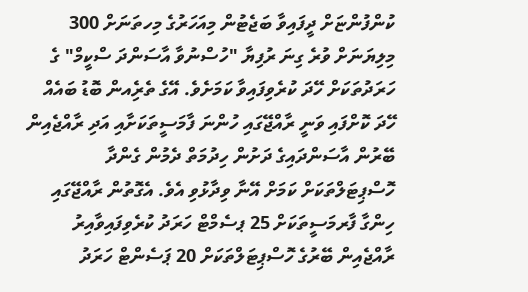ކުންފުންޏަށް ދީފައިވާ ބަޖެޓުން މިއަހަރުގެ މިހތަނަށް 300 މިލިޔަނަށް ވުރެ ގިނަ ރުފިޔާ "ހުސްނުވާ އާސަންދަ ސްކީމް" ގެ ހަރަދުތަކަށް ހޭދަ ކުރެވިފައިވާ ކަމަށެވެ. އޭގެ ތެރެިއން ބޮޑު ބައެއް ހޭދަ ކޮށްފައި ވަނީ ރާއްޖޭގައި ހުންނަ ފާމަސީތަކަށާއި އަދި ރާއްޖެއިން ބޭރުން އާސަންދައިގެ ދަށުން ހިދުމަތް ދެމުން ގެންދާ ހޮސްޕިޓަލްތަކަށް ކަމަށް އޭނާ ވިދާޅުވި އެވެ. އެގޮތުން ރާއްޖޭގައި ހިންގާ ފާރމަސީތަކަށް 25 ޕސެމްޓް ހަރަދު ކުރެވިފައިވާއިރު ރާއްޖެއިން ބޭރުގެ ހޮސްޕިޓަލްތަކަށް 20 ޕަސެންޓް ހަރަދު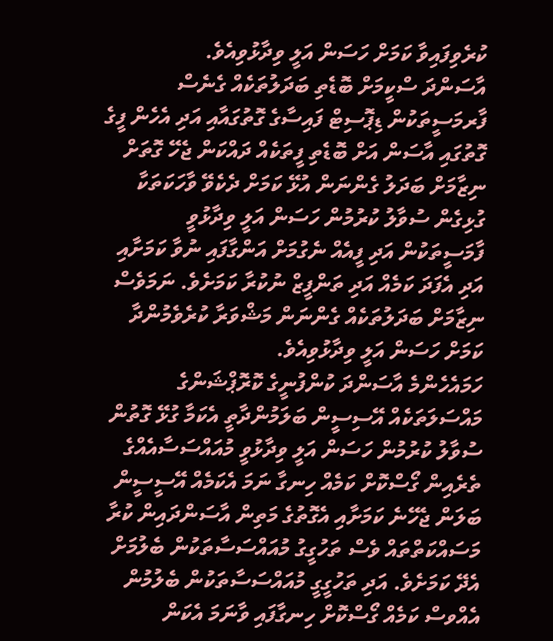ކުރެވިފައިވާ ކަމަށް ހަސަން އަލީ ވިދާޅުވިއެވެ.
އާސަންދަ ސްކީމަށް ބޮޑެތި ބަދަލުތަކެއް ގެނެސް ފާރމަސީތަކުން ޑިޕޮސިޓް ފައިސާގެ ގޮތުގައާއި އަދި އެހެން ފީގެ ގޮތުގައި އާސަން އަށް ބޮޑެތި ފީތަކެއް ދައްކަން ޖެހޭ ގޮތަށް ނިޒާމަށް ބަދަލު ގެންނަން އުޅޭ ކަމަށް ދެކެވޭ ވާހަކަތަކާ ގުޅިގެން ސުވާލު ކުރުމުން ހަސަން އަލީ ވިދާޅުވީ ފާމަސީތަކުން އަދި ފީއެއް ނެގުމަށް އަންގާފައި ނުވާ ކަމަށާއި އަދި އެފަދަ ކަމެއް އަދި ތަންފީޒް ނުކުރާ ކަމަށެވެ. ނަމަވެސް ނިޒާމަށް ބަދަލުތަކެއް ގެންނަން މަޝްވަރާ ކުރެވެމުންދާ ކަމަށް ހަސަން އަލީ ވިދާޅުވިއެވެ.
ހަމައެހެންމެ އާސަންދަ ކުންފުނީގެ ކޮރޮޕްޝަންގެ މައްސަލަތަކެއް އޭސިސީން ބަލަމުންދާތީ އެކަމާ ގުޅޭ ގޮތުން ސުވާލު ކުރުމުން ހަސަން އަލީ ވިދާޅުވީ މުއައްސަސާއެއްގެ ތެރެއިން ގޯސްކޮށް ކަމެއް ހިނގާ ނަމަ އެކަމެއް އޭސީސީން ބަލަން ޖެހޭނެ ކަމަށާއި އެގޮތުގެ މަތިން އާސަންދައިން ކުރާ މަސައްކަތްތައް ވެސް ތަހުގީގު މުއައްސަސާތަކުން ބެލުމަށް އެދޭ ކަމަށެވެ. އަދި ތަހުގީގީ މުއައްސަސާތަކުން ބެލުމުން އެއްވސް ކަމެއް ގޯސްކޮށް ހިނގާފައި ވާނަމަ އެކަން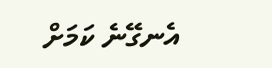އެނގޭނެ ކަމަށް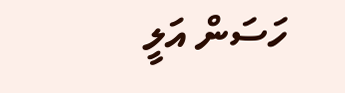ހަސަން އަލީ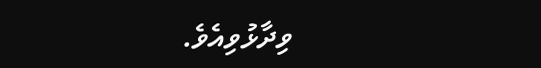ވިދާޅުވިއެވެ.